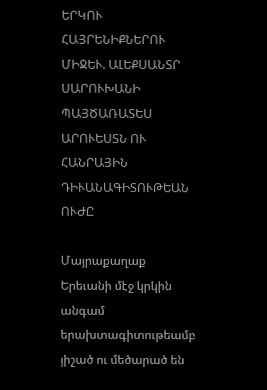ԵՐԿՈՒ ՀԱՅՐԵՆԻՔՆԵՐՈՒ ՄԻՋԵՒ. ԱԼԵՔՍԱՆՏՐ ՍԱՐՈՒԽԱՆԻ ՊԱՅԾԱՌԱՏԵՍ ԱՐՈՒԵՍՏՆ ՈՒ ՀԱՆՐԱՅԻՆ ԴԻՒԱՆԱԳԻՏՈՒԹԵԱՆ ՈՒԺԸ

Մայրաքաղաք Երեւանի մէջ կրկին անգամ երախտագիտութեամբ յիշած ու մեծարած են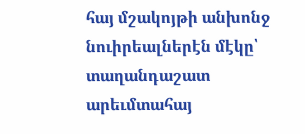հայ մշակոյթի անխոնջ նուիրեալներէն մէկը՝ տաղանդաշատ արեւմտահայ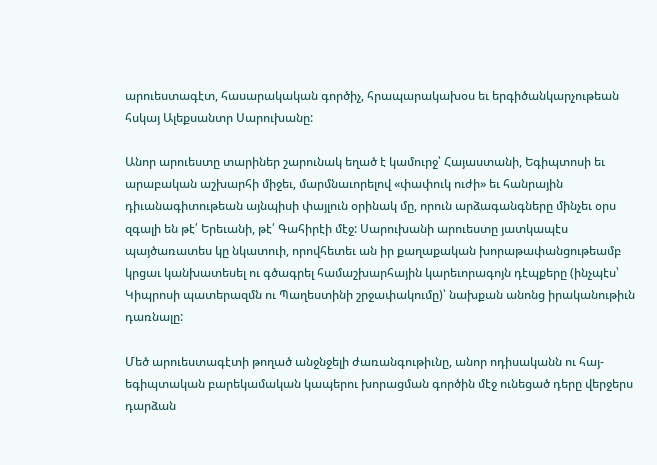արուեստագէտ, հասարակական գործիչ, հրապարակախօս եւ երգիծանկարչութեան հսկայ Ալեքսանտր Սարուխանը:

Անոր արուեստը տարիներ շարունակ եղած է կամուրջ՝ Հայաստանի, Եգիպտոսի եւ արաբական աշխարհի միջեւ, մարմնաւորելով «փափուկ ուժի» եւ հանրային դիւանագիտութեան այնպիսի փայլուն օրինակ մը, որուն արձագանգները մինչեւ օրս զգալի են թէ՛ Երեւանի, թէ՛ Գահիրէի մէջ: Սարուխանի արուեստը յատկապէս պայծառատես կը նկատուի, որովհետեւ ան իր քաղաքական խորաթափանցութեամբ կրցաւ կանխատեսել ու գծագրել համաշխարհային կարեւորագոյն դէպքերը (ինչպէս՝ Կիպրոսի պատերազմն ու Պաղեստինի շրջափակումը)՝ նախքան անոնց իրականութիւն դառնալը:

Մեծ արուեստագէտի թողած անջնջելի ժառանգութիւնը, անոր ոդիսականն ու հայ-եգիպտական բարեկամական կապերու խորացման գործին մէջ ունեցած դերը վերջերս դարձան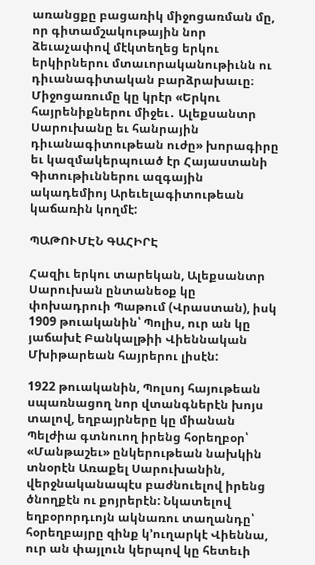առանցքը բացառիկ միջոցառման մը, որ գիտամշակութային նոր ձեւաչափով մէկտեղեց երկու երկիրներու մտաւորականութիւնն ու դիւանագիտական բարձրախաւը։ Միջոցառումը կը կրէր «Երկու հայրենիքներու միջեւ․ Ալեքսանտր Սարուխանը եւ հանրային դիւանագիտութեան ուժը» խորագիրը եւ կազմակերպուած էր Հայաստանի Գիտութիւններու ազգային ակադեմիոյ Արեւելագիտութեան կաճառին կողմէ:

ՊԱԹՈՒՄԷՆ ԳԱՀԻՐԷ

Հազիւ երկու տարեկան, Ալեքսանտր Սարուխան ընտանեօք կը փոխադրուի Պաթում (Վրաստան), իսկ 1909 թուականին՝ Պոլիս, ուր ան կը յաճախէ Բանկալթիի Վիեննական Մխիթարեան հայրերու լիսէն:

1922 թուականին, Պոլսոյ հայութեան սպառնացող նոր վտանգներէն խոյս տալով, եղբայրները կը միանան Պելժիա գտնուող իրենց հօրեղբօր՝ «Մանթաշեւ» ընկերութեան նախկին տնօրէն Առաքել Սարուխանին, վերջնականապէս բաժնուելով իրենց ծնողքէն ու քոյրերէն: Նկատելով եղբօրորդւոյն ակնառու տաղանդը՝ հօրեղբայրը զինք կ՚ուղարկէ Վիեննա, ուր ան փայլուն կերպով կը հետեւի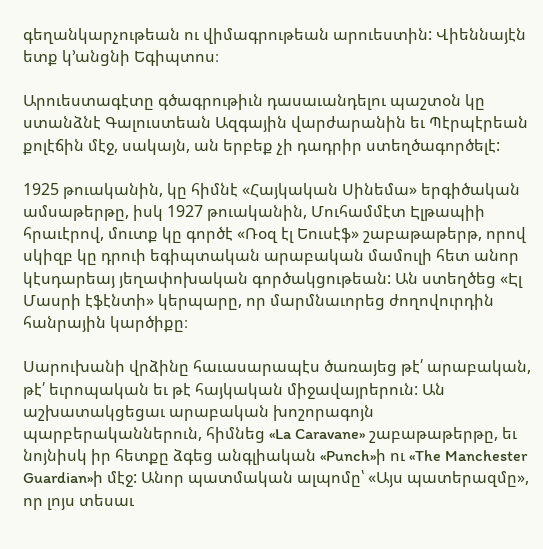գեղանկարչութեան ու վիմագրութեան արուեստին: Վիեննայէն ետք կ՚անցնի Եգիպտոս։

Արուեստագէտը գծագրութիւն դասաւանդելու պաշտօն կը ստանձնէ Գալուստեան Ազգային վարժարանին եւ Պէրպէրեան քոլէճին մէջ, սակայն, ան երբեք չի դադրիր ստեղծագործելէ:

1925 թուականին, կը հիմնէ «Հայկական Սինեմա» երգիծական ամսաթերթը, իսկ 1927 թուականին, Մուհամմէտ Էլթապիի հրաւէրով, մուտք կը գործէ «Ռօզ էլ Եուսէֆ» շաբաթաթերթ, որով սկիզբ կը դրուի եգիպտական արաբական մամուլի հետ անոր կէսդարեայ յեղափոխական գործակցութեան: Ան ստեղծեց «Էլ Մասրի էֆէնտի» կերպարը, որ մարմնաւորեց ժողովուրդին հանրային կարծիքը։

Սարուխանի վրձինը հաւասարապէս ծառայեց թէ՛ արաբական, թէ՛ եւրոպական եւ թէ հայկական միջավայրերուն: Ան աշխատակցեցաւ արաբական խոշորագոյն պարբերականներուն, հիմնեց «La Caravane» շաբաթաթերթը, եւ նոյնիսկ իր հետքը ձգեց անգլիական «Punch»ի ու «The Manchester Guardian»ի մէջ: Անոր պատմական ալպոմը՝ «Այս պատերազմը», որ լոյս տեսաւ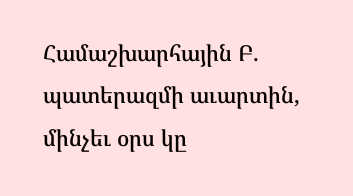Համաշխարհային Բ. պատերազմի աւարտին, մինչեւ օրս կը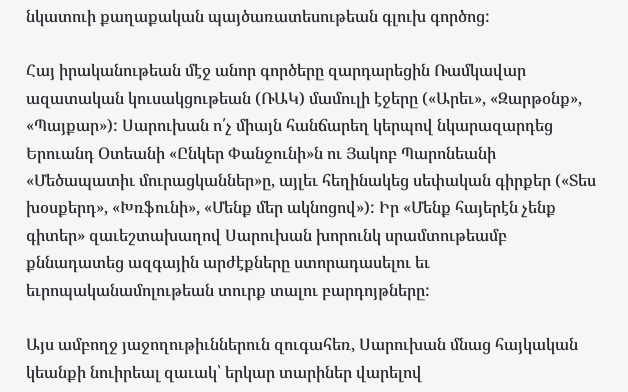նկատուի քաղաքական պայծառատեսութեան գլուխ գործոց:

Հայ իրականութեան մէջ անոր գործերը զարդարեցին Ռամկավար ազատական կուսակցութեան (ՌԱԿ) մամուլի էջերը («Արեւ», «Զարթօնք», «Պայքար»): Սարուխան ո՛չ միայն հանճարեղ կերպով նկարազարդեց Երուանդ Օտեանի «Ընկեր Փանջունի»ն ու Յակոբ Պարոնեանի «Մեծապատիւ մուրացկաններ»ը, այլեւ հեղինակեց սեփական գիրքեր («Տես խօսքերդ», «Խռֆունի», «Մենք մեր ակնոցով»): Իր «Մենք հայերէն չենք գիտեր» զաւեշտախաղով Սարուխան խորունկ սրամտութեամբ քննադատեց ազգային արժէքները ստորադասելու եւ եւրոպականամոլութեան տուրք տալու բարդոյթները:

Այս ամբողջ յաջողութիւններուն զուգահեռ, Սարուխան մնաց հայկական կեանքի նուիրեալ զաւակ՝ երկար տարիներ վարելով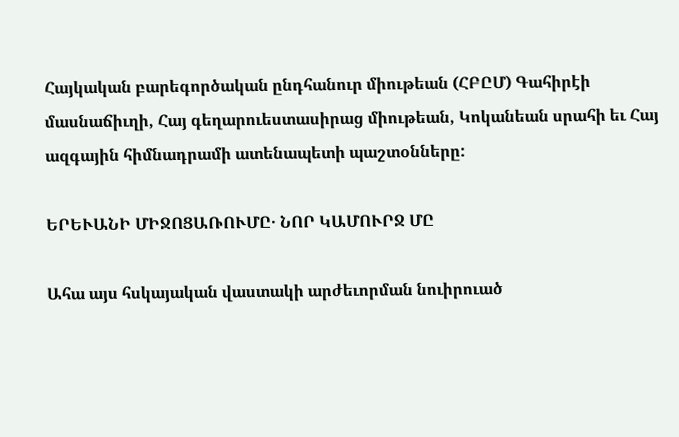Հայկական բարեգործական ընդհանուր միութեան (ՀԲԸՄ) Գահիրէի մասնաճիւղի, Հայ գեղարուեստասիրաց միութեան, Կոկանեան սրահի եւ Հայ ազգային հիմնադրամի ատենապետի պաշտօնները:

ԵՐԵՒԱՆԻ ՄԻՋՈՑԱՌՈՒՄԸ․ ՆՈՐ ԿԱՄՈՒՐՋ ՄԸ

Ահա այս հսկայական վաստակի արժեւորման նուիրուած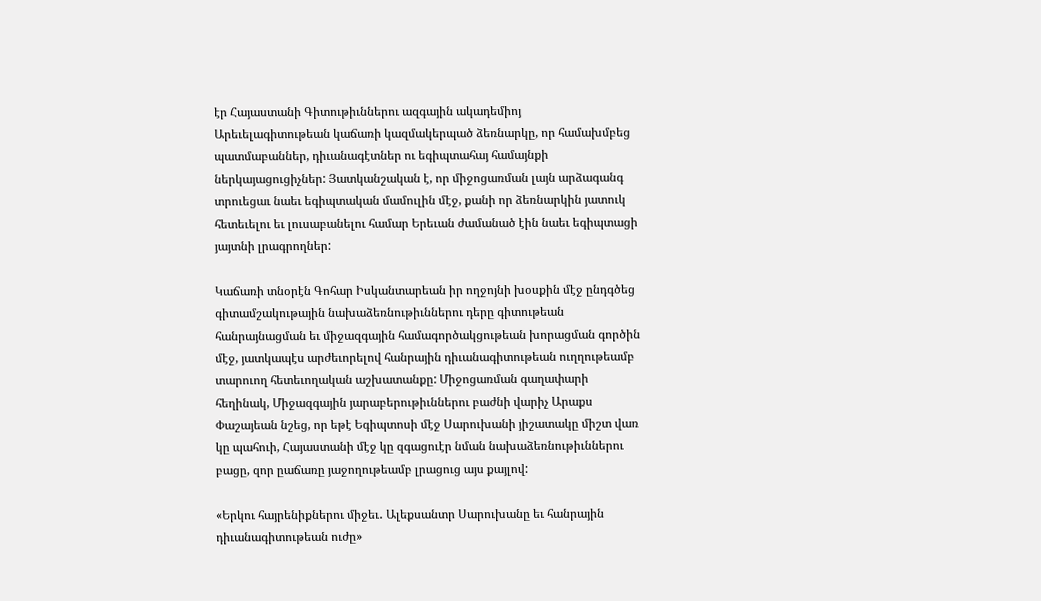էր Հայաստանի Գիտութիւններու ազգային ակադեմիոյ Արեւելագիտութեան կաճառի կազմակերպած ձեռնարկը, որ համախմբեց պատմաբաններ, դիւանագէտներ ու եգիպտահայ համայնքի ներկայացուցիչներ: Յատկանշական է, որ միջոցառման լայն արձագանգ տրուեցաւ նաեւ եգիպտական մամուլին մէջ, քանի որ ձեռնարկին յատուկ հետեւելու եւ լուսաբանելու համար Երեւան ժամանած էին նաեւ եգիպտացի յայտնի լրագրողներ:

Կաճառի տնօրէն Գոհար Իսկանտարեան իր ողջոյնի խօսքին մէջ ընդգծեց գիտամշակութային նախաձեռնութիւններու դերը գիտութեան հանրայնացման եւ միջազգային համագործակցութեան խորացման գործին մէջ, յատկապէս արժեւորելով հանրային դիւանագիտութեան ուղղութեամբ տարուող հետեւողական աշխատանքը: Միջոցառման գաղափարի հեղինակ, Միջազգային յարաբերութիւններու բաժնի վարիչ Արաքս Փաշայեան նշեց, որ եթէ Եգիպտոսի մէջ Սարուխանի յիշատակը միշտ վառ կը պահուի, Հայաստանի մէջ կը զգացուէր նման նախաձեռնութիւններու բացը, զոր ըաճառը յաջողութեամբ լրացուց այս քայլով:

«Երկու հայրենիքներու միջեւ․ Ալեքսանտր Սարուխանը եւ հանրային դիւանագիտութեան ուժը»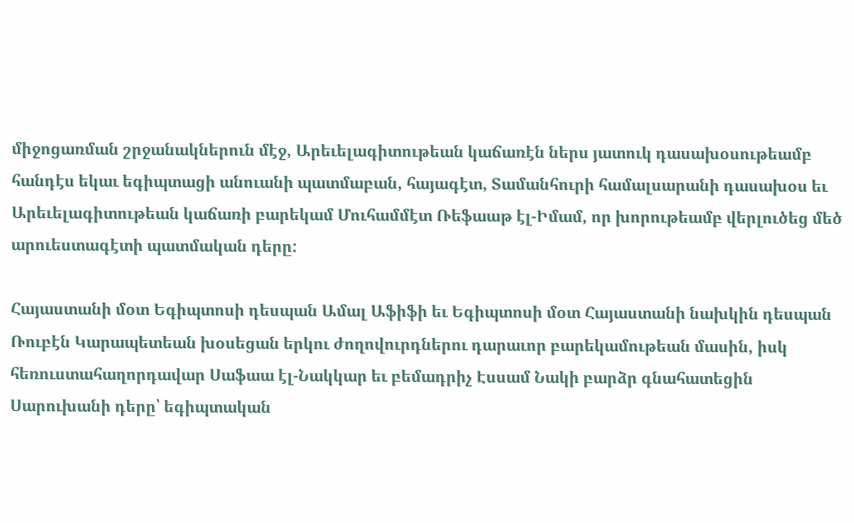միջոցառման շրջանակներուն մէջ, Արեւելագիտութեան կաճառէն ներս յատուկ դասախօսութեամբ հանդէս եկաւ եգիպտացի անուանի պատմաբան, հայագէտ, Տամանհուրի համալսարանի դասախօս եւ Արեւելագիտութեան կաճառի բարեկամ Մուհամմէտ Ռեֆաաթ էլ-Իմամ, որ խորութեամբ վերլուծեց մեծ արուեստագէտի պատմական դերը:

Հայաստանի մօտ Եգիպտոսի դեսպան Ամալ Աֆիֆի եւ Եգիպտոսի մօտ Հայաստանի նախկին դեսպան Ռուբէն Կարապետեան խօսեցան երկու ժողովուրդներու դարաւոր բարեկամութեան մասին, իսկ հեռուստահաղորդավար Սաֆաա էլ-Նակկար եւ բեմադրիչ Էսսամ Նակի բարձր գնահատեցին Սարուխանի դերը՝ եգիպտական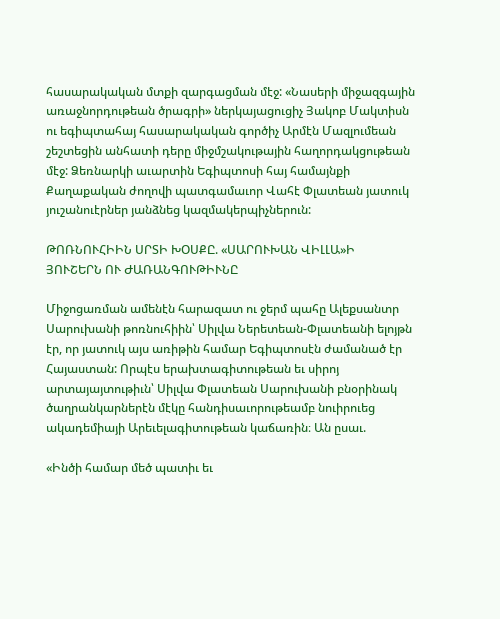հասարակական մտքի զարգացման մէջ: «Նասերի միջազգային առաջնորդութեան ծրագրի» ներկայացուցիչ Յակոբ Մակտիսն ու եգիպտահայ հասարակական գործիչ Արմէն Մազլումեան շեշտեցին անհատի դերը միջմշակութային հաղորդակցութեան մէջ: Ձեռնարկի աւարտին Եգիպտոսի հայ համայնքի Քաղաքական ժողովի պատգամաւոր Վահէ Փլատեան յատուկ յուշանուէրներ յանձնեց կազմակերպիչներուն:

ԹՈՌՆՈՒՀԻԻՆ ՍՐՏԻ ԽՕՍՔԸ. «ՍԱՐՈՒԽԱՆ ՎԻԼԼԱ»Ի
ՅՈՒՇԵՐՆ ՈՒ ԺԱՌԱՆԳՈՒԹԻՒՆԸ

Միջոցառման ամենէն հարազատ ու ջերմ պահը Ալեքսանտր Սարուխանի թոռնուհիին՝ Սիլվա Ներետեան-Փլատեանի ելոյթն էր, որ յատուկ այս առիթին համար Եգիպտոսէն ժամանած էր Հայաստան: Որպէս երախտագիտութեան եւ սիրոյ արտայայտութիւն՝ Սիլվա Փլատեան Սարուխանի բնօրինակ ծաղրանկարներէն մէկը հանդիսաւորութեամբ նուիրուեց ակադեմիայի Արեւելագիտութեան կաճառին։ Ան ըսաւ.

«Ինծի համար մեծ պատիւ եւ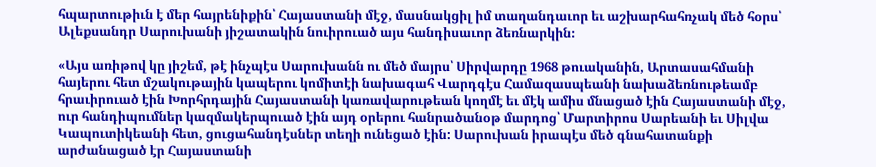հպարտութիւն է մեր հայրենիքին՝ Հայաստանի մէջ, մասնակցիլ իմ տաղանդաւոր եւ աշխարհահռչակ մեծ հօրս՝ Ալեքսանդր Սարուխանի յիշատակին նուիրուած այս հանդիսաւոր ձեռնարկին։

«Այս առիթով կը յիշեմ, թէ ինչպէս Սարուխանն ու մեծ մայրս՝ Սիրվարդը 1968 թուականին, Արտասահմանի հայերու հետ մշակութային կապերու կոմիտէի նախագահ Վարդգէս Համազասպեանի նախաձեռնութեամբ հրաւիրուած էին Խորհրդային Հայաստանի կառավարութեան կողմէ եւ մէկ ամիս մնացած էին Հայաստանի մէջ, ուր հանդիպումներ կազմակերպուած էին այդ օրերու հանրածանօթ մարդոց՝ Մարտիրոս Սարեանի եւ Սիլվա Կապուտիկեանի հետ, ցուցահանդէսներ տեղի ունեցած էին: Սարուխան իրապէս մեծ գնահատանքի արժանացած էր Հայաստանի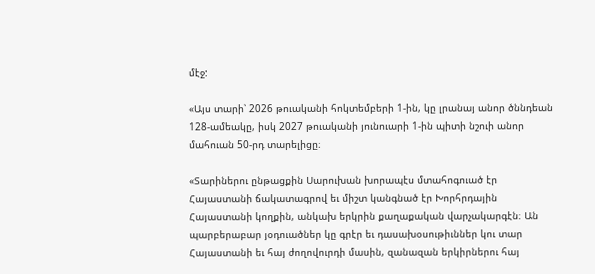մէջ:

«Այս տարի՝ 2026 թուականի հոկտեմբերի 1-ին, կը լրանայ անոր ծննդեան 128-ամեակը, իսկ 2027 թուականի յունուարի 1-ին պիտի նշուի անոր մահուան 50-րդ տարելիցը։

«Տարիներու ընթացքին Սարուխան խորապէս մտահոգուած էր Հայաստանի ճակատագրով եւ միշտ կանգնած էր Խորհրդային Հայաստանի կողքին, անկախ երկրին քաղաքական վարչակարգէն։ Ան պարբերաբար յօդուածներ կը գրէր եւ դասախօսութիւններ կու տար Հայաստանի եւ հայ ժողովուրդի մասին, զանազան երկիրներու հայ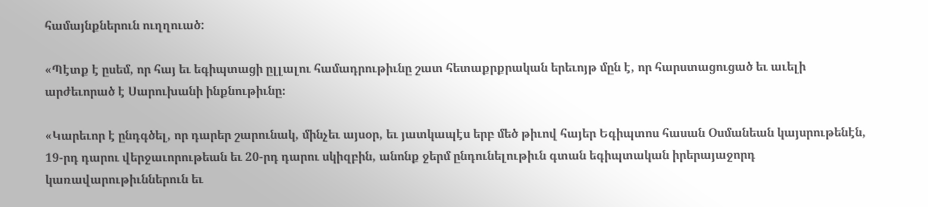համայնքներուն ուղղուած:

«Պէտք է ըսեմ, որ հայ եւ եգիպտացի ըլլալու համադրութիւնը շատ հետաքրքրական երեւոյթ մըն է, որ հարստացուցած եւ աւելի արժեւորած է Սարուխանի ինքնութիւնը։

«Կարեւոր է ընդգծել, որ դարեր շարունակ, մինչեւ այսօր, եւ յատկապէս երբ մեծ թիւով հայեր Եգիպտոս հասան Օսմանեան կայսրութենէն, 19-րդ դարու վերջաւորութեան եւ 20-րդ դարու սկիզբին, անոնք ջերմ ընդունելութիւն գտան եգիպտական իրերայաջորդ կառավարութիւններուն եւ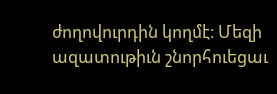ժողովուրդին կողմէ։ Մեզի ազատութիւն շնորհուեցաւ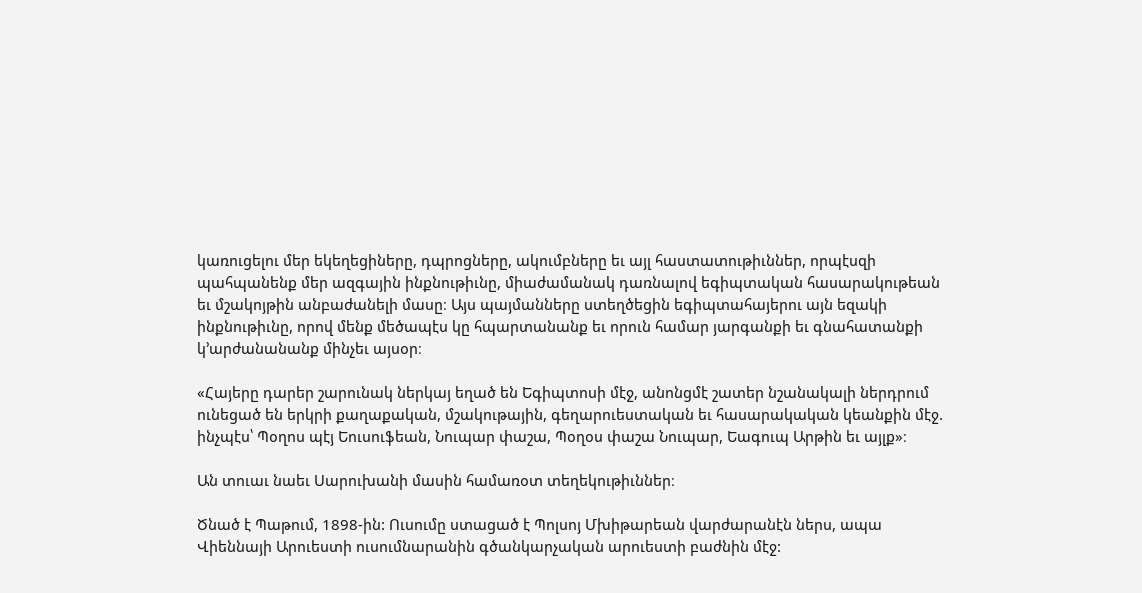կառուցելու մեր եկեղեցիները, դպրոցները, ակումբները եւ այլ հաստատութիւններ, որպէսզի պահպանենք մեր ազգային ինքնութիւնը, միաժամանակ դառնալով եգիպտական հասարակութեան եւ մշակոյթին անբաժանելի մասը։ Այս պայմանները ստեղծեցին եգիպտահայերու այն եզակի ինքնութիւնը, որով մենք մեծապէս կը հպարտանանք եւ որուն համար յարգանքի եւ գնահատանքի կ՚արժանանանք մինչեւ այսօր։

«Հայերը դարեր շարունակ ներկայ եղած են Եգիպտոսի մէջ, անոնցմէ շատեր նշանակալի ներդրում ունեցած են երկրի քաղաքական, մշակութային, գեղարուեստական եւ հասարակական կեանքին մէջ. ինչպէս՝ Պօղոս պէյ Եուսուֆեան, Նուպար փաշա, Պօղօս փաշա Նուպար, Եագուպ Արթին եւ այլք»։

Ան տուաւ նաեւ Սարուխանի մասին համառօտ տեղեկութիւններ։

Ծնած է Պաթում, 1898-ին: Ուսումը ստացած է Պոլսոյ Մխիթարեան վարժարանէն ներս, ապա Վիեննայի Արուեստի ուսումնարանին գծանկարչական արուեստի բաժնին մէջ: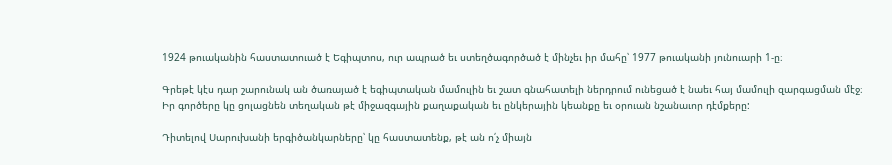1924 թուականին հաստատուած է Եգիպտոս, ուր ապրած եւ ստեղծագործած է մինչեւ իր մահը՝ 1977 թուականի յունուարի 1-ը։

Գրեթէ կէս դար շարունակ ան ծառայած է եգիպտական մամուլին եւ շատ գնահատելի ներդրում ունեցած է նաեւ հայ մամուլի զարգացման մէջ։ Իր գործերը կը ցոլացնեն տեղական թէ միջազգային քաղաքական եւ ընկերային կեանքը եւ օրուան նշանաւոր դէմքերը:

Դիտելով Սարուխանի երգիծանկարները՝ կը հաստատենք, թէ ան ո՛չ միայն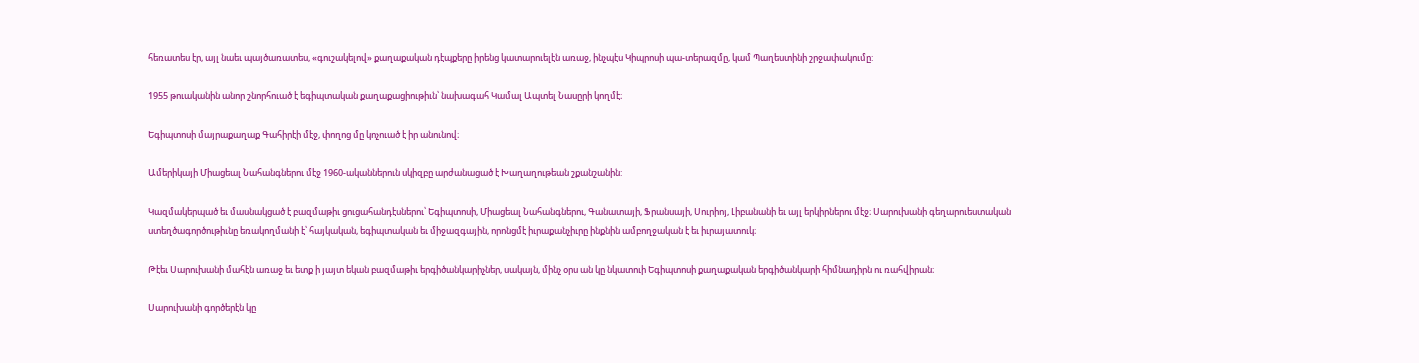հեռատես էր, այլ նաեւ պայծառատես, «գուշակելով» քաղաքական դէպքերը իրենց կատարուելէն առաջ, ինչպէս Կիպրոսի պա-տերազմը, կամ Պաղեստինի շրջափակումը:

1955 թուականին անոր շնորհուած է եգիպտական քաղաքացիութիւն՝ նախագահ Կամալ Ապտել Նասըրի կողմէ։

Եգիպտոսի մայրաքաղաք Գահիրէի մէջ, փողոց մը կոչուած է իր անունով։

Ամերիկայի Միացեալ Նահանգներու մէջ 1960-ականներուն սկիզբը արժանացած է Խաղաղութեան շքանշանին:

Կազմակերպած եւ մասնակցած է բազմաթիւ ցուցահանդէսներու՝ Եգիպտոսի, Միացեալ Նահանգներու, Գանատայի, Ֆրանսայի, Սուրիոյ, Լիբանանի եւ այլ երկիրներու մէջ։ Սարուխանի գեղարուեստական ստեղծագործութիւնը եռակողմանի է՝ հայկական, եգիպտական եւ միջազգային, որոնցմէ իւրաքանչիւրը ինքնին ամբողջական է եւ իւրայատուկ։

Թէեւ Սարուխանի մահէն առաջ եւ ետք ի յայտ եկան բազմաթիւ երգիծանկարիչներ, սակայն, մինչ օրս ան կը նկատուի Եգիպտոսի քաղաքական երգիծանկարի հիմնադիրն ու ռահվիրան։

Սարուխանի գործերէն կը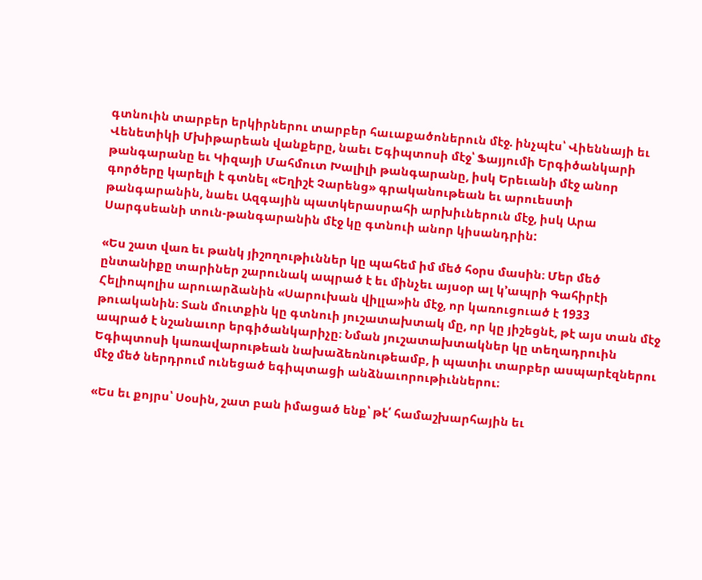գտնուին տարբեր երկիրներու տարբեր հաւաքածոներուն մէջ. ինչպէս՝ Վիեննայի եւ Վենետիկի Մխիթարեան վանքերը, նաեւ Եգիպտոսի մէջ՝ Ֆայյումի Երգիծանկարի թանգարանը եւ Կիզայի Մահմուտ Խալիլի թանգարանը, իսկ Երեւանի մէջ անոր գործերը կարելի է գտնել «Եղիշէ Չարենց» գրականութեան եւ արուեստի թանգարանին, նաեւ Ազգային պատկերասրահի արխիւներուն մէջ, իսկ Արա Սարգսեանի տուն-թանգարանին մէջ կը գտնուի անոր կիսանդրին:

«Ես շատ վառ եւ թանկ յիշողութիւններ կը պահեմ իմ մեծ հօրս մասին։ Մեր մեծ ընտանիքը տարիներ շարունակ ապրած է եւ մինչեւ այսօր ալ կ՚ապրի Գահիրէի Հելիոպոլիս արուարձանին «Սարուխան վիլլա»ին մէջ, որ կառուցուած է 1933 թուականին։ Տան մուտքին կը գտնուի յուշատախտակ մը, որ կը յիշեցնէ, թէ այս տան մէջ ապրած է նշանաւոր երգիծանկարիչը։ Նման յուշատախտակներ կը տեղադրուին Եգիպտոսի կառավարութեան նախաձեռնութեամբ, ի պատիւ տարբեր ասպարէզներու մէջ մեծ ներդրում ունեցած եգիպտացի անձնաւորութիւններու։

«Ես եւ քոյրս՝ Սօսին, շատ բան իմացած ենք՝ թէ՛ համաշխարհային եւ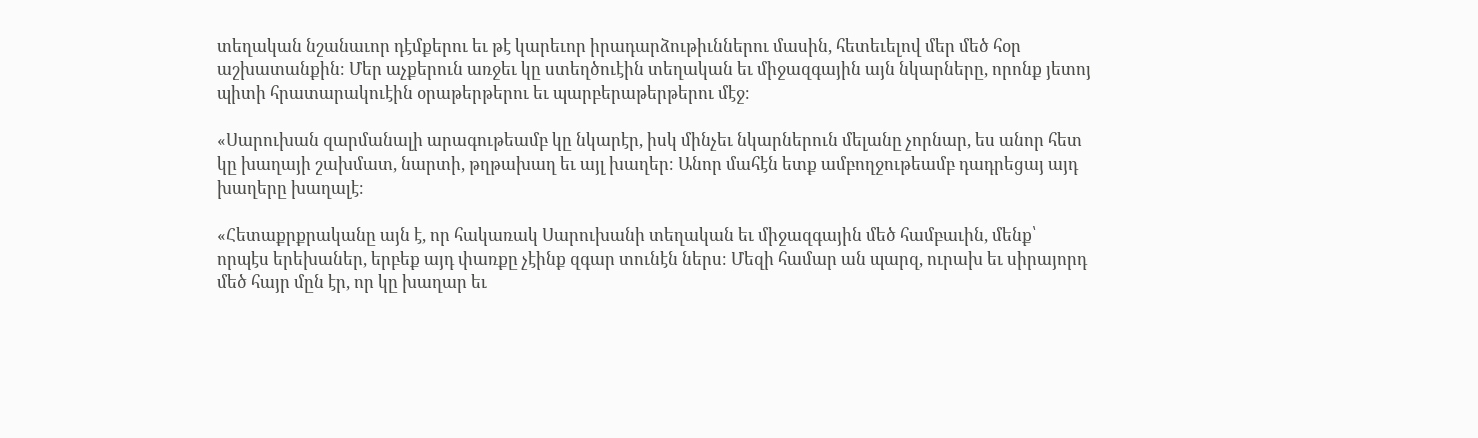տեղական նշանաւոր դէմքերու եւ թէ կարեւոր իրադարձութիւններու մասին, հետեւելով մեր մեծ հօր աշխատանքին։ Մեր աչքերուն առջեւ կը ստեղծուէին տեղական եւ միջազգային այն նկարները, որոնք յետոյ պիտի հրատարակուէին օրաթերթերու եւ պարբերաթերթերու մէջ։

«Սարուխան զարմանալի արագութեամբ կը նկարէր, իսկ մինչեւ նկարներուն մելանը չորնար, ես անոր հետ կը խաղայի շախմատ, նարտի, թղթախաղ եւ այլ խաղեր։ Անոր մահէն ետք ամբողջութեամբ դադրեցայ այդ խաղերը խաղալէ։

«Հետաքրքրականը այն է, որ հակառակ Սարուխանի տեղական եւ միջազգային մեծ համբաւին, մենք՝ որպէս երեխաներ, երբեք այդ փառքը չէինք զգար տունէն ներս։ Մեզի համար ան պարզ, ուրախ եւ սիրայորդ մեծ հայր մըն էր, որ կը խաղար եւ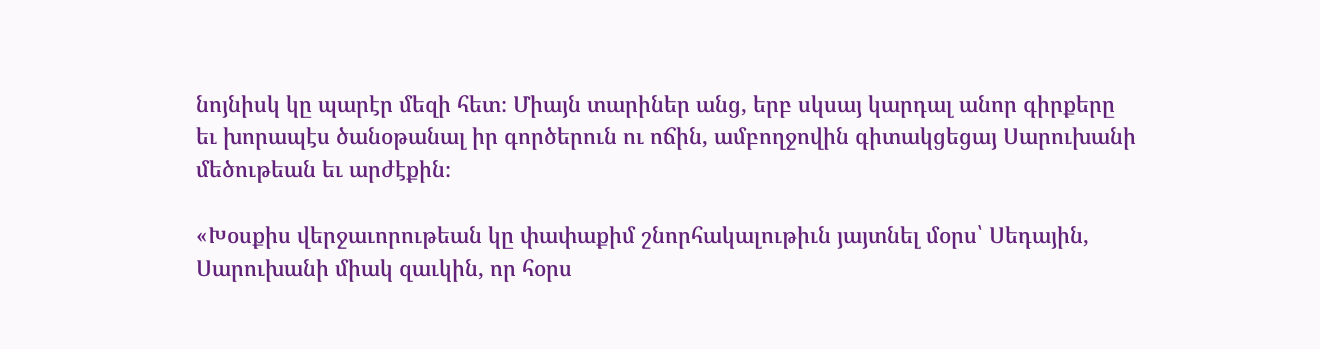նոյնիսկ կը պարէր մեզի հետ։ Միայն տարիներ անց, երբ սկսայ կարդալ անոր գիրքերը եւ խորապէս ծանօթանալ իր գործերուն ու ոճին, ամբողջովին գիտակցեցայ Սարուխանի մեծութեան եւ արժէքին։

«Խօսքիս վերջաւորութեան կը փափաքիմ շնորհակալութիւն յայտնել մօրս՝ Սեդային, Սարուխանի միակ զաւկին, որ հօրս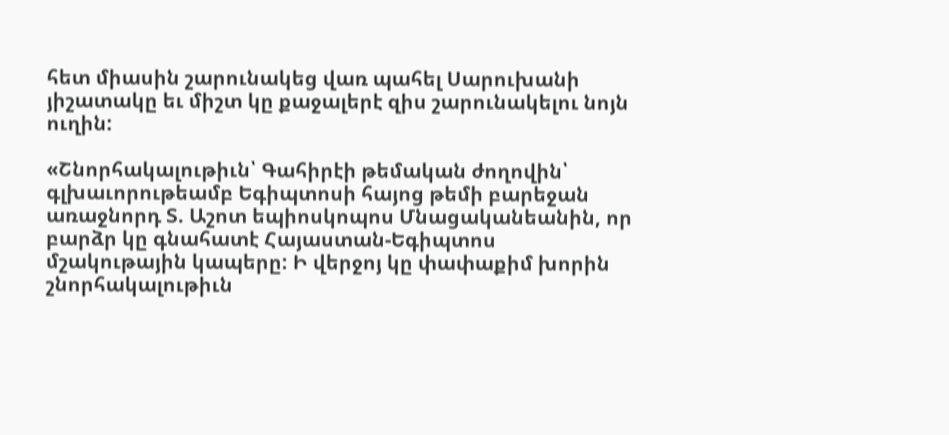հետ միասին շարունակեց վառ պահել Սարուխանի յիշատակը եւ միշտ կը քաջալերէ զիս շարունակելու նոյն ուղին:

«Շնորհակալութիւն՝ Գահիրէի թեմական ժողովին՝ գլխաւորութեամբ Եգիպտոսի հայոց թեմի բարեջան առաջնորդ Տ. Աշոտ եպիոսկոպոս Մնացականեանին, որ բարձր կը գնահատէ Հայաստան-Եգիպտոս մշակութային կապերը: Ի վերջոյ կը փափաքիմ խորին շնորհակալութիւն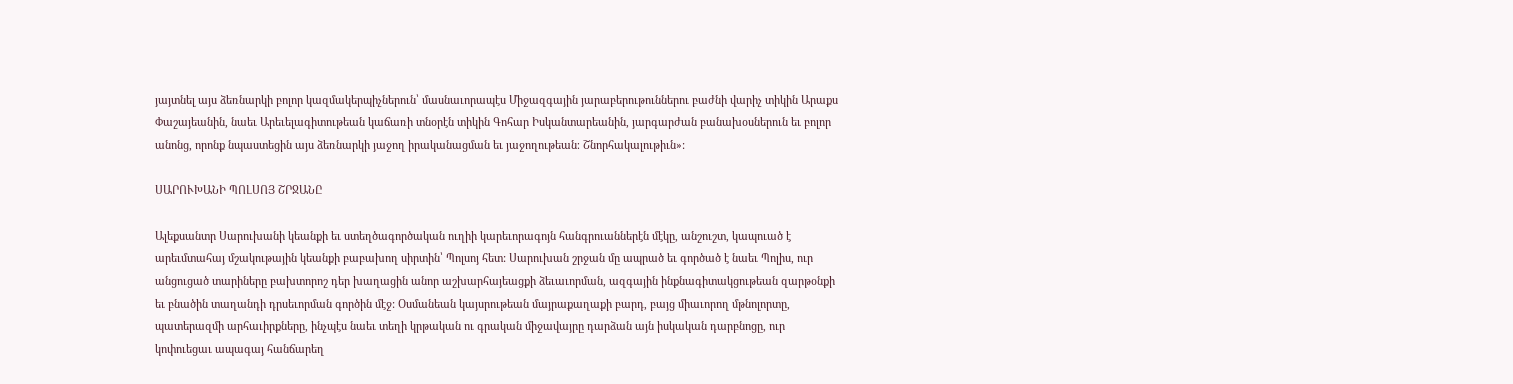յայտնել այս ձեռնարկի բոլոր կազմակերպիչներուն՝ մասնաւորապէս Միջազգային յարաբերութուններու բաժնի վարիչ տիկին Արաքս Փաշայեանին, նաեւ Արեւելագիտութեան կաճառի տնօրէն տիկին Գոհար Իսկանտարեանին, յարգարժան բանախօսներուն եւ բոլոր անոնց, որոնք նպաստեցին այս ձեռնարկի յաջող իրականացման եւ յաջողութեան։ Շնորհակալութիւն»:

ՍԱՐՈՒԽԱՆԻ ՊՈԼՍՈՅ ՇՐՋԱՆԸ

Ալեքսանտր Սարուխանի կեանքի եւ ստեղծագործական ուղիի կարեւորագոյն հանգրուաններէն մէկը, անշուշտ, կապուած է արեւմտահայ մշակութային կեանքի բաբախող սիրտին՝ Պոլսոյ հետ: Սարուխան շրջան մը ապրած եւ գործած է նաեւ Պոլիս, ուր անցուցած տարիները բախտորոշ դեր խաղացին անոր աշխարհայեացքի ձեւաւորման, ազգային ինքնագիտակցութեան զարթօնքի եւ բնածին տաղանդի դրսեւորման գործին մէջ: Օսմանեան կայսրութեան մայրաքաղաքի բարդ, բայց միաւորող մթնոլորտը, պատերազմի արհաւիրքները, ինչպէս նաեւ տեղի կրթական ու գրական միջավայրը դարձան այն իսկական դարբնոցը, ուր կոփուեցաւ ապագայ հանճարեղ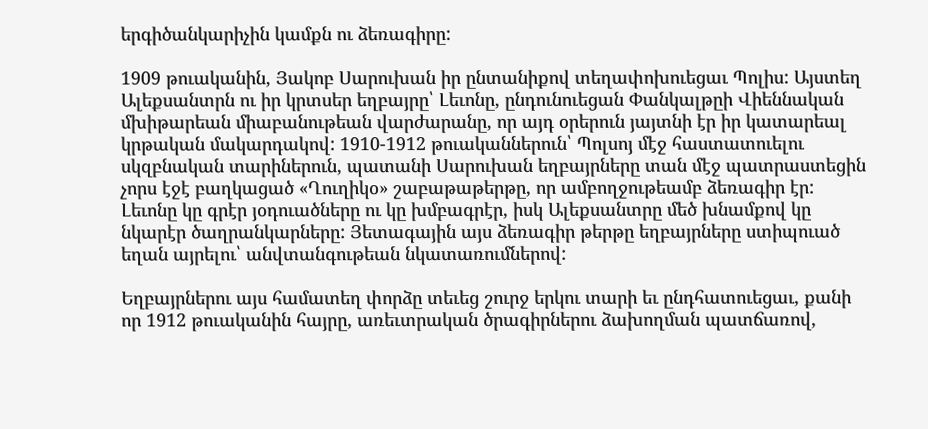երգիծանկարիչին կամքն ու ձեռագիրը:

1909 թուականին, Յակոբ Սարուխան իր ընտանիքով տեղափոխուեցաւ Պոլիս: Այստեղ Ալեքսանտրն ու իր կրտսեր եղբայրը՝ Լեւոնը, ընդունուեցան Փանկալթըի Վիեննական մխիթարեան միաբանութեան վարժարանը, որ այդ օրերուն յայտնի էր իր կատարեալ կրթական մակարդակով: 1910-1912 թուականներուն՝ Պոլսոյ մէջ հաստատուելու սկզբնական տարիներուն, պատանի Սարուխան եղբայրները տան մէջ պատրաստեցին չորս էջէ բաղկացած «Ղուղիկօ» շաբաթաթերթը, որ ամբողջութեամբ ձեռագիր էր: Լեւոնը կը գրէր յօդուածները ու կը խմբագրէր, իսկ Ալեքսանտրը մեծ խնամքով կը նկարէր ծաղրանկարները: Յետագային այս ձեռագիր թերթը եղբայրները ստիպուած եղան այրելու՝ անվտանգութեան նկատառումներով:

Եղբայրներու այս համատեղ փորձը տեւեց շուրջ երկու տարի եւ ընդհատուեցաւ, քանի որ 1912 թուականին հայրը, առեւտրական ծրագիրներու ձախողման պատճառով,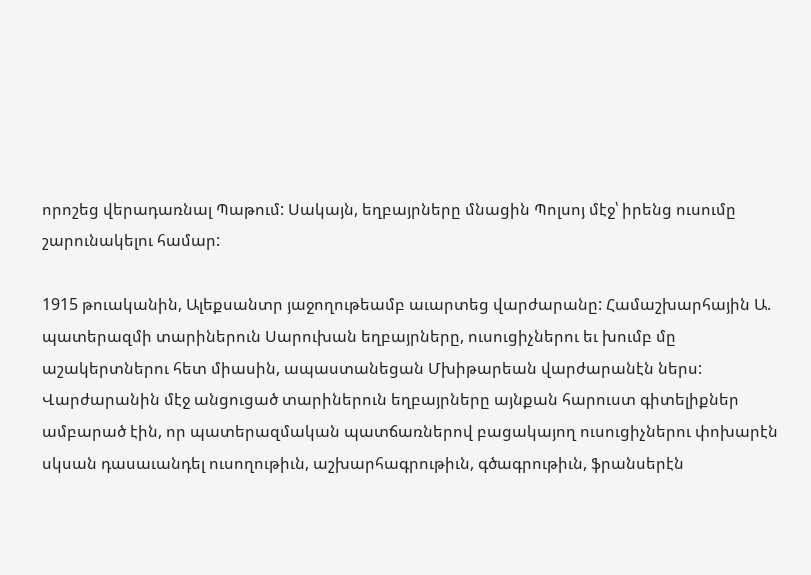որոշեց վերադառնալ Պաթում: Սակայն, եղբայրները մնացին Պոլսոյ մէջ՝ իրենց ուսումը շարունակելու համար:

1915 թուականին, Ալեքսանտր յաջողութեամբ աւարտեց վարժարանը: Համաշխարհային Ա. պատերազմի տարիներուն Սարուխան եղբայրները, ուսուցիչներու եւ խումբ մը աշակերտներու հետ միասին, ապաստանեցան Մխիթարեան վարժարանէն ներս: Վարժարանին մէջ անցուցած տարիներուն եղբայրները այնքան հարուստ գիտելիքներ ամբարած էին, որ պատերազմական պատճառներով բացակայող ուսուցիչներու փոխարէն սկսան դասաւանդել ուսողութիւն, աշխարհագրութիւն, գծագրութիւն, ֆրանսերէն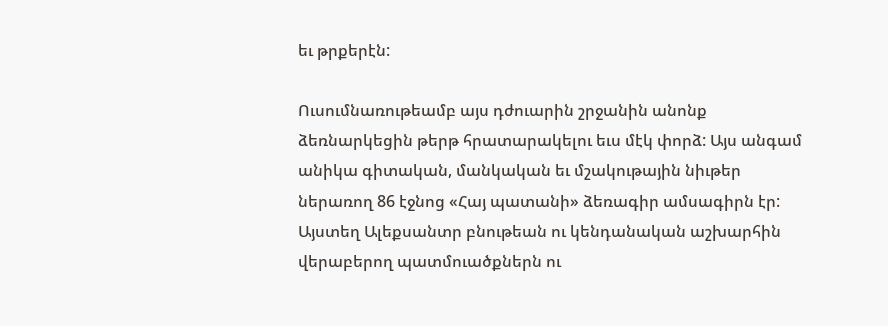եւ թրքերէն:

Ուսումնառութեամբ այս դժուարին շրջանին անոնք ձեռնարկեցին թերթ հրատարակելու եւս մէկ փորձ: Այս անգամ անիկա գիտական, մանկական եւ մշակութային նիւթեր ներառող 86 էջնոց «Հայ պատանի» ձեռագիր ամսագիրն էր: Այստեղ Ալեքսանտր բնութեան ու կենդանական աշխարհին վերաբերող պատմուածքներն ու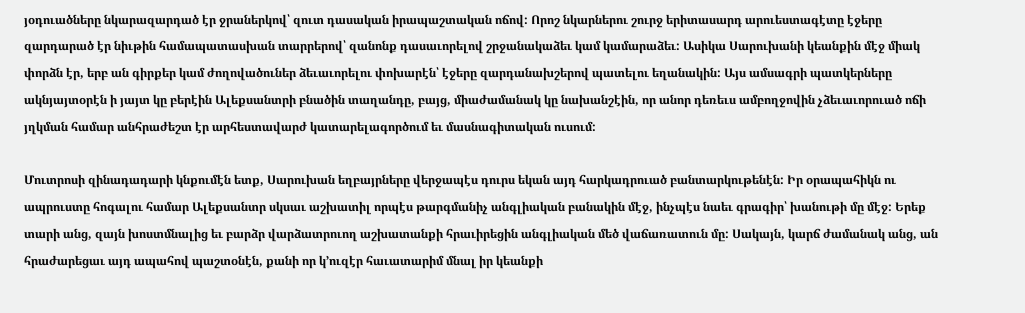յօդուածները նկարազարդած էր ջրաներկով՝ զուտ դասական իրապաշտական ոճով: Որոշ նկարներու շուրջ երիտասարդ արուեստագէտը էջերը զարդարած էր նիւթին համապատասխան տարրերով՝ զանոնք դասաւորելով շրջանակաձեւ կամ կամարաձեւ: Ասիկա Սարուխանի կեանքին մէջ միակ փորձն էր, երբ ան գիրքեր կամ ժողովածուներ ձեւաւորելու փոխարէն՝ էջերը զարդանախշերով պատելու եղանակին: Այս ամսագրի պատկերները ակնյայտօրէն ի յայտ կը բերէին Ալեքսանտրի բնածին տաղանդը, բայց, միաժամանակ կը նախանշէին, որ անոր դեռեւս ամբողջովին չձեւաւորուած ոճի յղկման համար անհրաժեշտ էր արհեստավարժ կատարելագործում եւ մասնագիտական ուսում:

Մուտրոսի զինադադարի կնքումէն ետք, Սարուխան եղբայրները վերջապէս դուրս եկան այդ հարկադրուած բանտարկութենէն: Իր օրապահիկն ու ապրուստը հոգալու համար Ալեքսանտր սկսաւ աշխատիլ որպէս թարգմանիչ անգլիական բանակին մէջ, ինչպէս նաեւ գրագիր՝ խանութի մը մէջ: Երեք տարի անց, զայն խոստմնալից եւ բարձր վարձատրուող աշխատանքի հրաւիրեցին անգլիական մեծ վաճառատուն մը: Սակայն, կարճ ժամանակ անց, ան հրաժարեցաւ այդ ապահով պաշտօնէն, քանի որ կ՚ուզէր հաւատարիմ մնալ իր կեանքի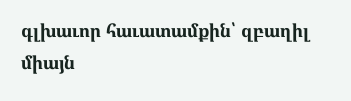գլխաւոր հաւատամքին՝ զբաղիլ միայն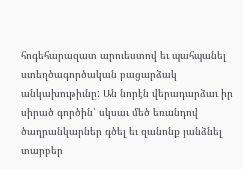հոգեհարազատ արուեստով եւ պահպանել ստեղծագործական բացարձակ անկախութիւնը: Ան նորէն վերադարձաւ իր սիրած գործին՝ սկսաւ մեծ եռանդով ծաղրանկարներ գծել եւ զանոնք յանձնել տարբեր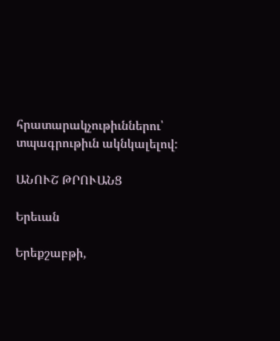հրատարակչութիւններու՝ տպագրութիւն ակնկալելով:

ԱՆՈՒՇ ԹՐՈՒԱՆՑ

Երեւան

Երեքշաբթի,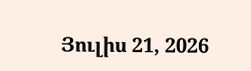Յուլիս 21, 2026